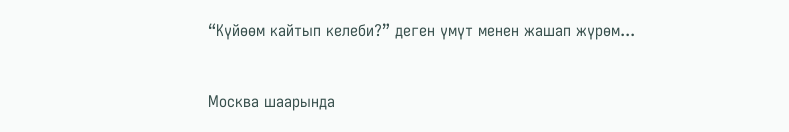“Күйөөм кайтып келеби?” деген үмүт менен жашап жүрөм...


Москва шаарында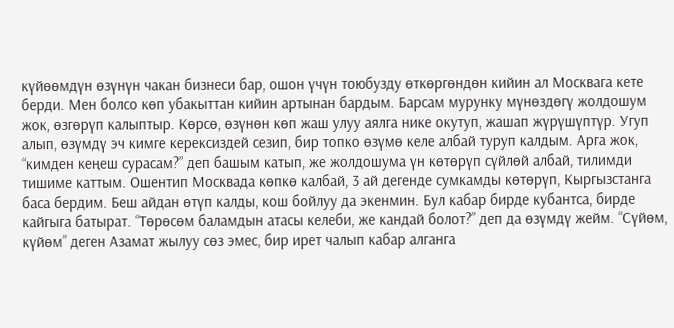күйөөмдүн өзүнүн чакан бизнеси бар, ошон үчүн тоюбузду өткөргөндөн кийин ал Москвага кете берди. Мен болсо көп убакыттан кийин артынан бардым. Барсам мурунку мүнөздөгү жолдошум жок, өзгөрүп калыптыр. Көрсө, өзүнөн көп жаш улуу аялга нике окутуп, жашап жүрүшүптүр. Угуп алып, өзүмдү эч кимге керексиздей сезип, бир топко өзүмө келе албай туруп калдым. Арга жок, “кимден кеңеш сурасам?” деп башым катып, же жолдошума үн көтөрүп сүйлөй албай, тилимди тишиме каттым. Ошентип Москвада көпкө калбай, 3 ай дегенде сумкамды көтөрүп, Кыргызстанга баса бердим. Беш айдан өтүп калды, кош бойлуу да экенмин. Бул кабар бирде кубантса, бирде кайгыга батырат. “Төрөсөм баламдын атасы келеби, же кандай болот?” деп да өзүмдү жейм. “Сүйөм, күйөм” деген Азамат жылуу сөз эмес, бир ирет чалып кабар алганга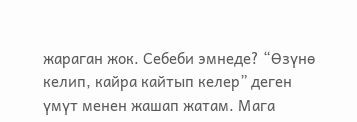жараган жок. Себеби эмнеде? “Өзүнө келип, кайра кайтып келер” деген үмүт менен жашап жатам. Мага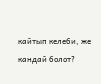кайтып келеби, же кандай болот?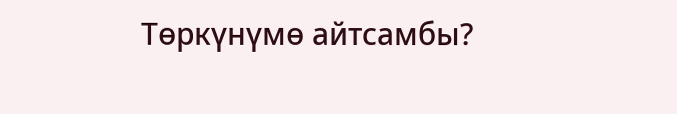Төркүнүмө айтсамбы?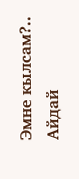Эмне кылсам?..
Айдай